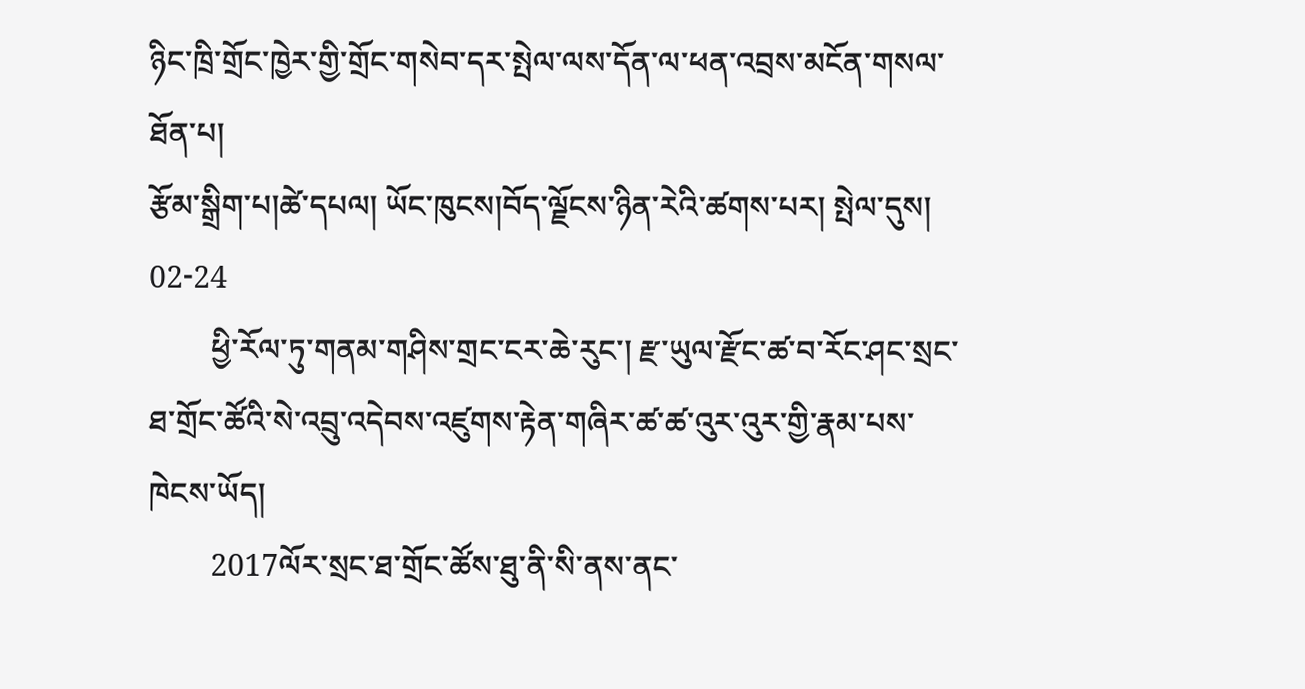ཉིང་ཁྲི་གྲོང་ཁྱེར་གྱི་གྲོང་གསེབ་དར་སྤེལ་ལས་དོན་ལ་ཕན་འབྲས་མངོན་གསལ་ཐོན་པ།
རྩོམ་སྒྲིག་པ།ཚེ་དཔལ། ཡོང་ཁུངས།བོད་ལྗོངས་ཉིན་རེའི་ཚགས་པར། སྤེལ་དུས། 02-24
        ཕྱི་རོལ་ཏུ་གནམ་གཤིས་གྲང་ངར་ཆེ་རུང་། རྫ་ཡུལ་རྫོང་ཚ་བ་རོང་ཤང་སྲང་ཐ་གྲོང་ཚོའི་སེ་འབྲུ་འདེབས་འཛུགས་རྟེན་གཞིར་ཚ་ཚ་འུར་འུར་གྱི་རྣམ་པས་ཁེངས་ཡོད།
        2017ལོར་སྲང་ཐ་གྲོང་ཚོས་ཐུ་ནི་སི་ནས་ནང་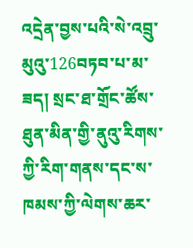འདྲེན་བྱས་པའི་སེ་འབྲུ་མུའུ་126བཏབ་པ་མ་ཟད། སྲང་ཐ་གྲོང་ཚོས་ཐུན་མིན་གྱི་ནུའུ་རིགས་ཀྱི་རིག་གནས་དང་ས་ཁམས་ཀྱི་ལེགས་ཆར་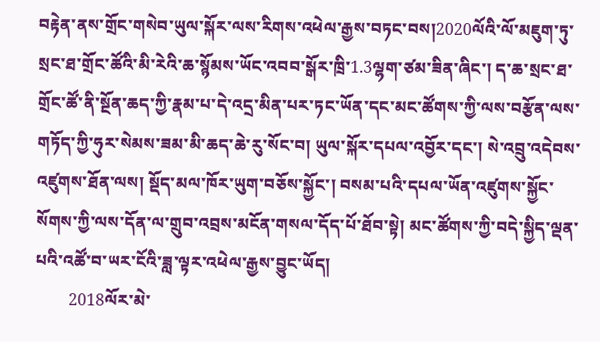བརྟེན་ནས་གྲོང་གསེབ་ཡུལ་སྐོར་ལས་རིགས་འཕེལ་རྒྱས་བཏང་བས།2020ལོའི་ལོ་མཇུག་ཏུ་སྲང་ཐ་གྲོང་ཚོའི་མི་རེའི་ཆ་སྙོམས་ཡོང་འབབ་སྒོར་ཁྲི་1.3ལྷག་ཙམ་ཟིན་ཞིང་། ད་ཆ་སྲང་ཐ་གྲོང་ཚོ་ནི་སྔོན་ཆད་ཀྱི་རྣམ་པ་དེ་འདྲ་མིན་པར་ཏང་ཡོན་དང་མང་ཚོགས་ཀྱི་ལས་བརྩོན་ལས་གཏོད་ཀྱི་ཧུར་སེམས་ཟམ་མི་ཆད་ཆེ་རུ་སོང་བ། ཡུལ་སྐོར་དཔལ་འབྱོར་དང་། སེ་འབྲུ་འདེབས་འཛུགས་ཐོན་ལས། སྡོད་མལ་ཁོར་ཡུག་བཅོས་སྐྱོང་། བསམ་པའི་དཔལ་ཡོན་འཛུགས་སྐྱོང་སོགས་ཀྱི་ལས་དོན་ལ་གྲུབ་འབྲས་མངོན་གསལ་དོད་པོ་ཐོབ་སྟེ། མང་ཚོགས་ཀྱི་བདེ་སྐྱིད་ལྡན་པའི་འཚོ་བ་ཡར་ངོའི་ཟླ་ལྟར་འཕེལ་རྒྱས་བྱུང་ཡོད།
        2018ལོར་མེ་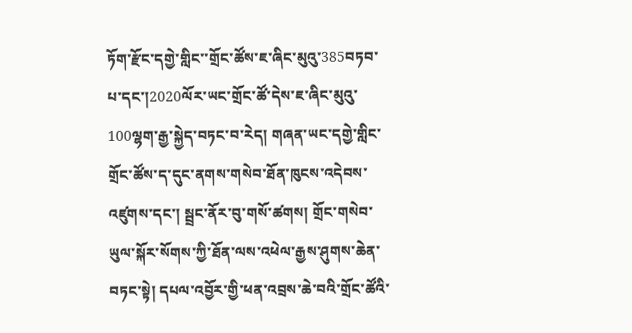ཏོག་རྫོང་དགྱེ་གླིང་་གྲོང་ཚོས་ཇ་ཞིང་མུའུ་385བཏབ་པ་དང་།2020ལོར་ཡང་གྲོང་ཚོ་དེས་ཇ་ཞིང་མུའུ་100ལྷག་རྒྱ་སྐྱེད་བཏང་བ་རེད། གཞན་ཡང་དགྱེ་གླིང་གྲོང་ཚོས་ད་དུང་ནགས་གསེབ་ཐོན་ཁུངས་འདེབས་འཛུགས་དང་། སྦྲང་ནོར་བུ་གསོ་ཚགས། གྲོང་གསེབ་ཡུལ་སྐོར་སོགས་ཀྱི་ཐོན་ལས་འཕེལ་རྒྱས་ཤུགས་ཆེན་བཏང་སྟེ། དཔལ་འབྱོར་གྱི་ཕན་འབྲས་ཆེ་བའི་གྲོང་ཚོའི་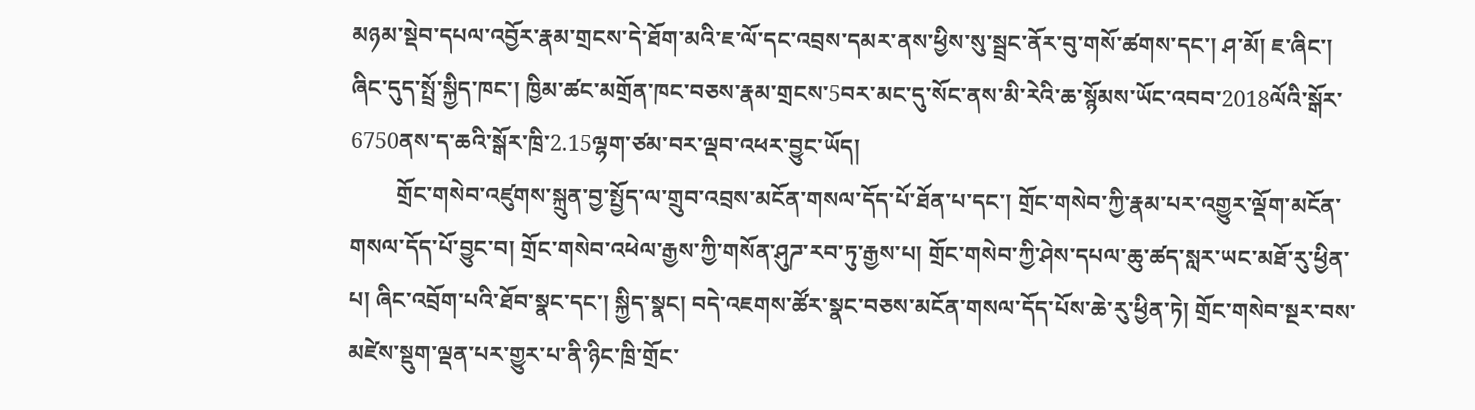མཉམ་སྡེབ་དཔལ་འབྱོར་རྣམ་གྲངས་དེ་ཐོག་མའི་ཇ་ལོ་དང་འབྲས་དམར་ནས་ཕྱིས་སུ་སྦྲང་ནོར་བུ་གསོ་ཚགས་དང་། ཤ་མོ། ཇ་ཞིང་། ཞིང་དུད་སྤྲོ་སྐྱིད་ཁང་། ཁྱིམ་ཚང་མགྲོན་ཁང་བཅས་རྣམ་གྲངས་5བར་མང་དུ་སོང་ནས་མི་རེའི་ཆ་སྙོམས་ཡོང་འབབ་2018ལོའི་སྒོར་6750ནས་ད་ཆའི་སྒོར་ཁྲི་2.15ལྷག་ཙམ་བར་ལྡབ་འཕར་བྱུང་ཡོད།
        གྲོང་གསེབ་འཛུགས་སྐྲུན་བྱ་སྤྱོད་ལ་གྲུབ་འབྲས་མངོན་གསལ་དོད་པོ་ཐོན་པ་དང་། གྲོང་གསེབ་ཀྱི་རྣམ་པར་འགྱུར་ལྡོག་མངོན་གསལ་དོད་པོ་བྱུང་བ། གྲོང་གསེབ་འཕེལ་རྒྱས་ཀྱི་གསོན་ཤུཌ་རབ་ཏུ་རྒྱས་པ། གྲོང་གསེབ་ཀྱི་ཤེས་དཔལ་ཆུ་ཚད་སླར་ཡང་མཐོ་རུ་ཕྱིན་པ། ཞིང་འབྲོག་པའི་ཐོབ་སྣང་དང་། སྐྱིད་སྣང། བདེ་འཇགས་ཚོར་སྣང་བཅས་མངོན་གསལ་དོད་པོས་ཆེ་རུ་ཕྱིན་ཏེ། གྲོང་གསེབ་སྔར་བས་མཛེས་སྡུག་ལྡན་པར་གྱུར་པ་ནི་ཉིང་ཁྲི་གྲོང་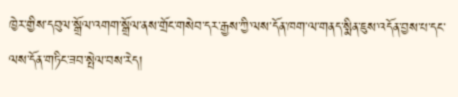ཁྱེར་གྱིས་དབུལ་སྒྲོལ་འགག་སྒྲོལ་ནས་གྲོང་གསེབ་དར་རྒྱས་ཀྱི་ལས་དོན་ཁག་ལ་གནད་སྨིན་ཇུས་འདོན་བྱས་པ་དང་ལས་དོན་གཏིང་ཟབ་སྤེལ་བས་རེད།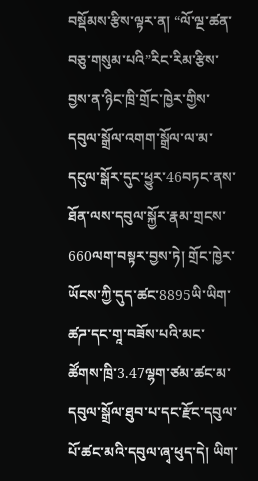བསྡོམས་རྩིས་ལྟར་ན། “ལོ་ལྔ་ཚན་བཅུ་གསུམ་པའི”རིང་རིམ་རྩིས་བྱས་ན་ཉིང་ཁྲི་གྲོང་ཁྱེར་གྱིས་དབུལ་སྒྲོལ་འགག་སྒྲོལ་ལ་མ་དངུལ་སྒོར་དུང་ཕྱུར་46བཏང་ནས་ཐོན་ལས་དབུལ་སྐྱོར་རྣམ་གྲངས་660ལག་བསྟར་བྱས་ཏེ། གྲོང་ཁྱེར་ཡོངས་ཀྱི་དུད་ཚང་8895ཡི་ཡིག་ཚཌ་དང་གཱ་བཟོས་པའི་མང་ཚོགས་ཁྲི་3.47ལྷག་ཙམ་ཚང་མ་དབུལ་སྒྲོལ་ཐུབ་པ་དང་རྫོང་དབུལ་པོ་ཚང་མའི་དབུལ་ཞྭ་ཕུད་དེ། ཡིག་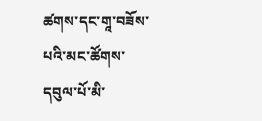ཚགས་དང་གཱ་བཟོས་པའི་མང་ཚོགས་དབུལ་པོ་མི་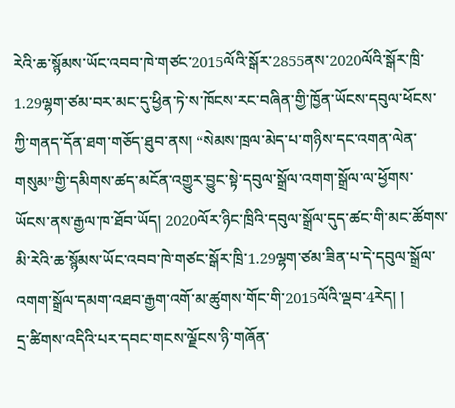རེའི་ཆ་སྙོམས་ཡོང་འབབ་ཁེ་གཙང་2015ལོའི་སྒོར་2855ནས་2020ལོའི་སྒོར་ཁྲི་1.29ལྷག་ཙམ་བར་མང་དུ་ཕྱིན་ཏེ་ས་ཁོངས་རང་བཞིན་གྱི་ཁྱོན་ཡོངས་དབུལ་ཕོངས་ཀྱི་གནད་དོན་ཐག་གཅོད་ཐུབ་ནས། “སེམས་ཁྲལ་མེད་པ་གཉིས་དང་འགན་ལེན་གསུམ”གྱི་དམིགས་ཚད་མངོན་འགྱུར་བྱུང་སྟེ་དབུལ་སྒྲོལ་འགག་སྒྲོལ་ལ་ཕྱོགས་ཡོངས་ནས་རྒྱལ་ཁ་ཐོབ་ཡོད། 2020ལོར་ཉིང་ཁྲིའི་དབུལ་སྒྲོལ་དུད་ཚང་གི་མང་ཚོགས་མི་རེའི་ཆ་སྙོམས་ཡོང་འབབ་ཁེ་གཙང་སྒོར་ཁྲི་1.29ལྷག་ཙམ་ཟིན་པ་དེ་དབུལ་སྒྲོལ་འགག་སྒྲོལ་དམག་འཐབ་རྒྱག་འགོ་མ་ཚུགས་གོང་གི་2015ལོའི་ལྡབ་4རེད། །
དྲ་ཚིགས་འདིའི་པར་དབང་གངས་ལྗོངས་ཉི་གཞོན་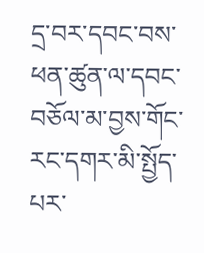དྲ་བར་དབང་བས་ཕན་ཚུན་ལ་དབང་བཅོལ་མ་བྱས་གོང་རང་དགར་མི་སྤྱོད་པར་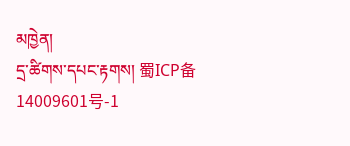མཁྱེན།
དྲ་ཚིགས་དཔང་རྟགས། 蜀ICP备14009601号-1